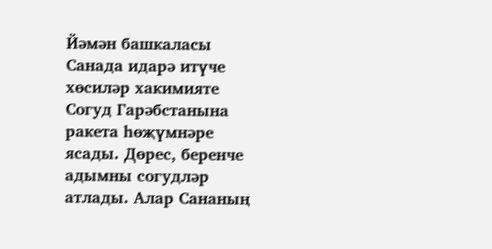Йәмән башкаласы Санада идарә итүче хөсиләр хакимияте Согуд Гарәбстанына ракета һөҗүмнәре ясады. Дөрес, беренче адымны согудләр атлады. Алар Сананың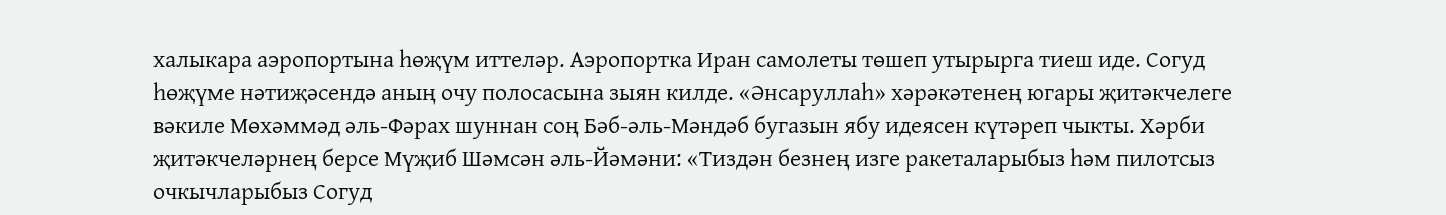халыкара аэропортына һөҗүм иттеләр. Аэропортка Иран самолеты төшеп утырырга тиеш иде. Согуд һөҗүме нәтиҗәсендә аның очу полосасына зыян килде. «Әнсаруллаһ» хәрәкәтенең югары җитәкчелеге вәкиле Мөхәммәд әль-Фәрах шуннан соң Бәб-әль-Мәндәб бугазын ябу идеясен күтәреп чыкты. Хәрби җитәкчеләрнең берсе Мүҗиб Шәмсән әль-Йәмәни: «Тиздән безнең изге ракеталарыбыз һәм пилотсыз очкычларыбыз Согуд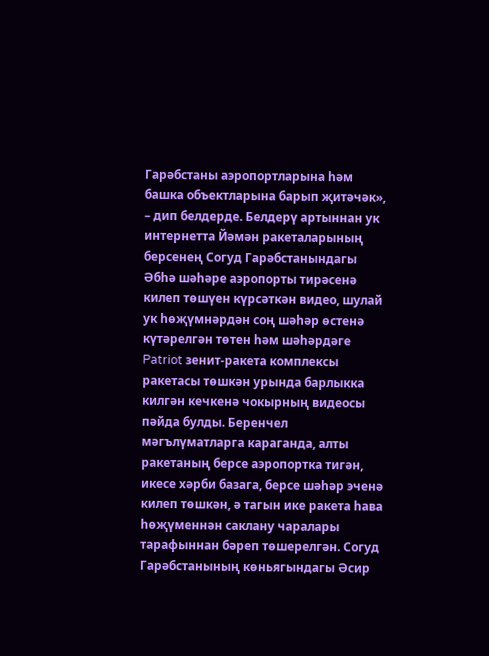Гарәбстаны аэропортларына һәм башка объектларына барып җитәчәк», – дип белдерде. Белдерү артыннан ук интернетта Йәмән ракеталарының берсенең Согуд Гарәбстанындагы Әбһә шәһәре аэропорты тирәсенә килеп төшүен күрсәткән видео, шулай ук һөҗүмнәрдән соң шәһәр өстенә күтәрелгән төтен һәм шәһәрдәге Patriot зенит-ракета комплексы ракетасы төшкән урында барлыкка килгән кечкенә чокырның видеосы пәйда булды. Беренчел мәгълүматларга караганда, алты ракетаның берсе аэропортка тигән, икесе хәрби базага, берсе шәһәр эченә килеп төшкән, ә тагын ике ракета һава һөҗүменнән саклану чаралары тарафыннан бәреп төшерелгән. Согуд Гарәбстанының көньягындагы Әсир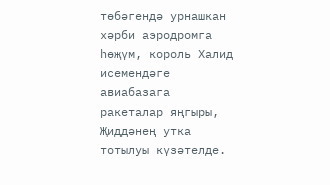төбәгендә урнашкан хәрби аэродромга һөҗүм, король Халид исемендәге авиабазага ракеталар яңгыры, Җиддәнең утка тотылуы күзәтелде.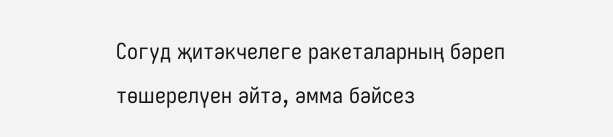Согуд җитәкчелеге ракеталарның бәреп төшерелүен әйтә, әмма бәйсез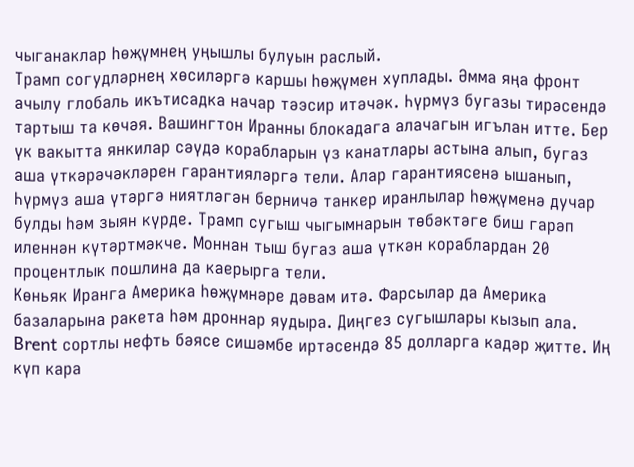чыганаклар һөҗүмнең уңышлы булуын раслый.
Трамп согудләрнең хөсиләргә каршы һөҗүмен хуплады. Әмма яңа фронт ачылу глобаль икътисадка начар тәэсир итәчәк. Һүрмүз бугазы тирәсендә тартыш та көчәя. Вашингтон Иранны блокадага алачагын игълан итте. Бер үк вакытта янкилар сәүдә корабларын үз канатлары астына алып, бугаз аша үткәрәчәкләрен гарантияләргә тели. Алар гарантиясенә ышанып, Һүрмүз аша үтәргә ниятләгән берничә танкер иранлылар һөҗүменә дучар булды һәм зыян күрде. Трамп сугыш чыгымнарын төбәктәге биш гарәп иленнән күтәртмәкче. Моннан тыш бугаз аша үткән кораблардан 20 процентлык пошлина да каерырга тели.
Көньяк Иранга Америка һөҗүмнәре дәвам итә. Фарсылар да Америка базаларына ракета һәм дроннар яудыра. Диңгез сугышлары кызып ала.
Brent сортлы нефть бәясе сишәмбе иртәсендә 85 долларга кадәр җитте. Иң күп кара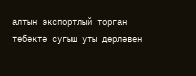алтын экспортлый торган төбәктә сугыш уты дөрләвен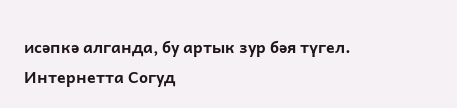исәпкә алганда, бу артык зур бәя түгел. Интернетта Согуд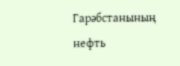Гарәбстанының нефть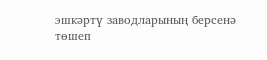эшкәртү заводларының берсенә төшеп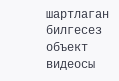шартлаган билгесез объект видеосы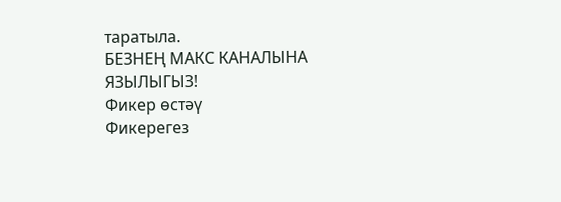таратыла.
БЕЗНЕҢ МАКС КАНАЛЫНА ЯЗЫЛЫГЫЗ!
Фикер өстәү
Фикерегез